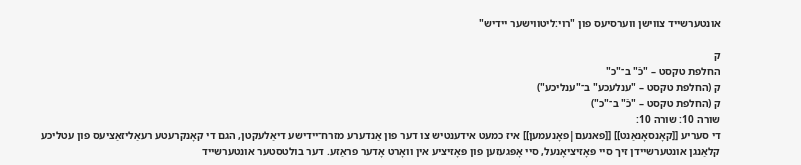אונטערשייד צווישן ווערסיעס פון "רוי:ליטווישער יידיש"

ק
החלפת טקסט – "כֿ" ב־"כ"
ק (החלפת טקסט – "ענלעכע" ב־"ענליכע")
ק (החלפת טקסט – "כֿ" ב־"כ")
שורה 10: שורה 10:
די סעריע [[קאָנסאָנאַנט]] [[פאנעם|פאָנעמען]] איז כמעט אידענטיש צו דער פון אַנדערע מזרח־יידישע דיאַלעקטן, הגם די קאָנקרעטע רעאַליזאַציעס פון עטליכע קלאַנגן אונטערשיידן זיך סיי פּאָזיציאָנעל, סיי אָפּגעזען פון פּאָזיציע אין וואָרט אָדער פראַזע. דער בולטסטער אונטערשייד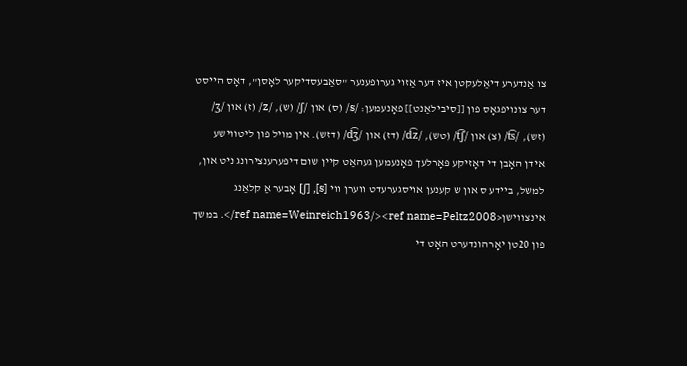צו אַנדערע דיאַלעקטן איז דער אַזוי גערופענער "סאַבעסדיקער לאָסן", דאָס הייסט דער צונויפגאָס פון [[סיבילאַנט]] פאָנעמען: /s/ (ס) און /ʃ/ (ש), /z/ (ז) און /ʒ/ (זש), /t͡s/ (צ) און /t͡ʃ/ (טש), /d͡z/ (דז) און /d͡ʒ/ (דזש). אין מויל פון ליטווישע אידן האָבן די דאָזיקע פּאָרלעך פאָנעמען געהאַט קיין שום דיפערענצירונג ניט און, למשל, ביידע ס און ש קענען אויסגערעדט ווערן ווי [s], [ʃ] אָבער אַ קלאַנג אינצווישן<ref name=Weinreich1963/><ref name=Peltz2008/>. במשך פון 20טן יאָרהונדערט האָט די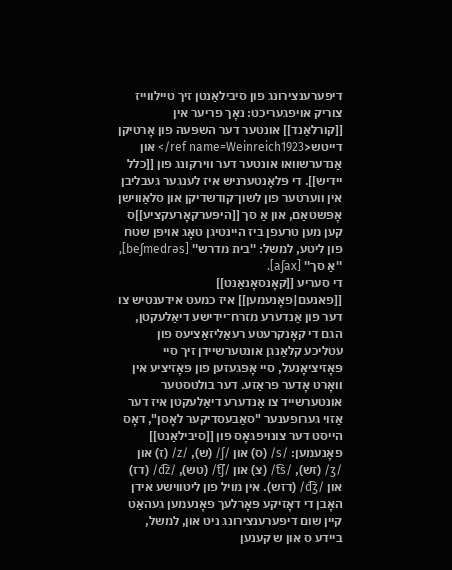דיפערענצירונג פון סיבילאַנטן זיך טיילווייז צוריק אויפגעריכט: נאָך פריער אין [[קורלאַנד]] אונטער דער השפּעה פון אָרטיקן דייטש<ref name=Weinreich1923/> און אַנדערשוואו אונטער דער ווירקונג פון [[כלל יידיש]]. די פּלאָנטערניש איז לענגער געבליבן אין ווערטער פון לשון־קודשדיקן און סלאַווישן אָפּשטאַם, און אַ סך [[היפּערקאָרעקציע]]ס קען מען טרעפן ביז היינטיגן טאָג אויפן שטח פון ליטע, למשל: ''בית מדרש'' [beʃmedrəs], ''אַ סך'' [aʃax].
די סעריע [[קאָנסאָנאַנט]] [[פאנעם|פאָנעמען]] איז כמעט אידענטיש צו דער פון אַנדערע מזרח־יידישע דיאַלעקטן, הגם די קאָנקרעטע רעאַליזאַציעס פון עטליכע קלאַנגן אונטערשיידן זיך סיי פּאָזיציאָנעל, סיי אָפּגעזען פון פּאָזיציע אין וואָרט אָדער פראַזע. דער בולטסטער אונטערשייד צו אַנדערע דיאַלעקטן איז דער אַזוי גערופענער "סאַבעסדיקער לאָסן", דאָס הייסט דער צונויפגאָס פון [[סיבילאַנט]] פאָנעמען: /s/ (ס) און /ʃ/ (ש), /z/ (ז) און /ʒ/ (זש), /t͡s/ (צ) און /t͡ʃ/ (טש), /d͡z/ (דז) און /d͡ʒ/ (דזש). אין מויל פון ליטווישע אידן האָבן די דאָזיקע פּאָרלעך פאָנעמען געהאַט קיין שום דיפערענצירונג ניט און, למשל, ביידע ס און ש קענען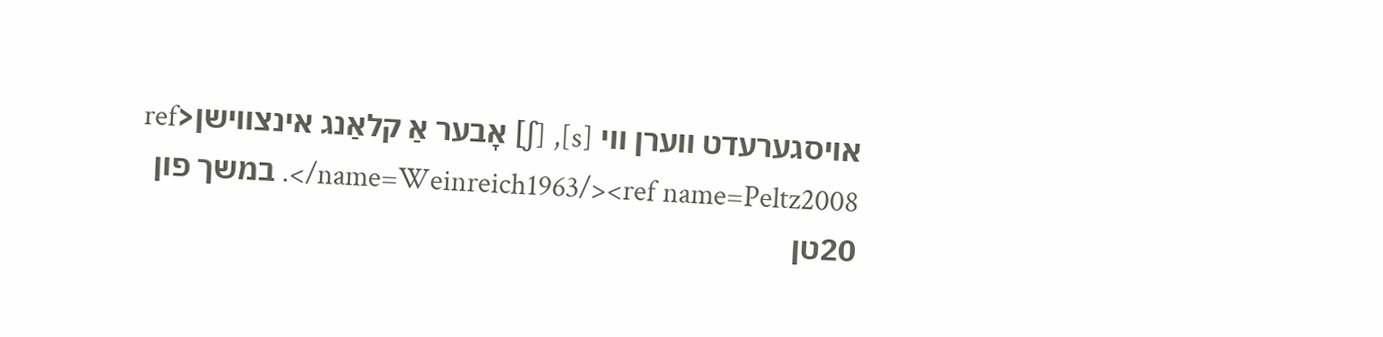אויסגערעדט ווערן ווי [s], [ʃ] אָבער אַ קלאַנג אינצווישן<ref name=Weinreich1963/><ref name=Peltz2008/>. במשך פון 20טן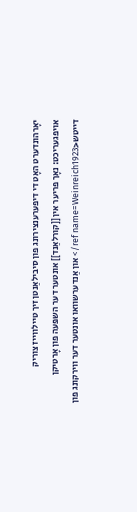יאָרהונדערט האָט די דיפערענצירונג פון סיבילאַנטן זיך טיילווייז צוריק אויפגעריכט: נאָך פריער אין [[קורלאַנד]] אונטער דער השפּעה פון אָרטיקן דייטש<ref name=Weinreich1923/> און אַנדערשוואו אונטער דער ווירקונג פון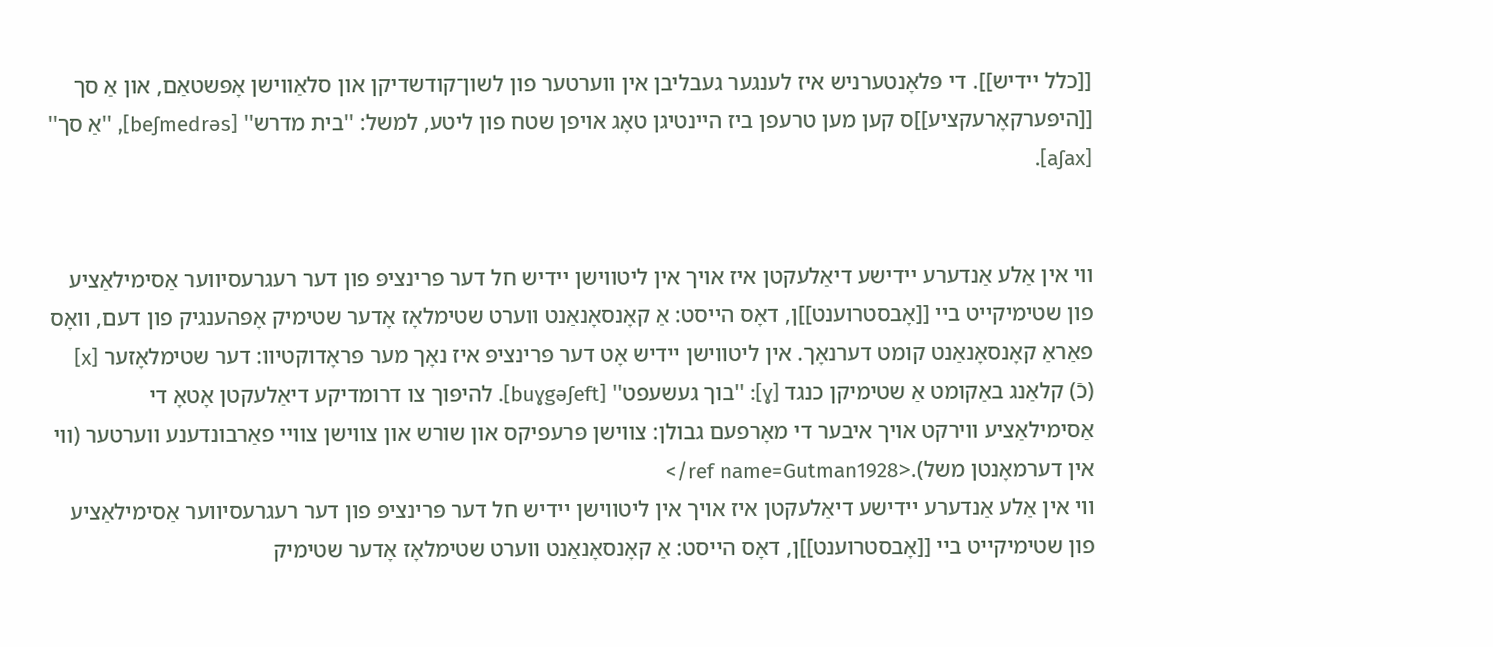[[כלל יידיש]]. די פּלאָנטערניש איז לענגער געבליבן אין ווערטער פון לשון־קודשדיקן און סלאַווישן אָפּשטאַם, און אַ סך [[היפּערקאָרעקציע]]ס קען מען טרעפן ביז היינטיגן טאָג אויפן שטח פון ליטע, למשל: ''בית מדרש'' [beʃmedrəs], ''אַ סך'' [aʃax].


ווי אין אַלע אַנדערע יידישע דיאַלעקטן איז אויך אין ליטווישן יידיש חל דער פּרינציפּ פון דער רעגרעסיווער אַסימילאַציע פון שטימיקייט ביי [[אָבסטרוענט]]ן, דאָס הייסט: אַ קאָנסאָנאַנט ווערט שטימלאָז אָדער שטימיק אָפּהענגיק פון דעם, וואָס פאַראַ קאָנסאָנאַנט קומט דערנאָך. אין ליטווישן יידיש אָט דער פּרינציפּ איז נאָך מער פּראָדוקטיוו: דער שטימלאָזער [x] (כֿ) קלאַנג באַקומט אַ שטימיקן כנגד [ɣ]: ''בוך געשעפט'' [buɣgəʃeft]. להיפּוך צו דרומדיקע דיאַלעקטן אָטאָ די אַסימילאַציע ווירקט אויך איבער די מאָרפעם גבולן: צווישן פּרעפיקס און שורש און צווישן צוויי פאַרבונדענע ווערטער (ווי אין דערמאָנטן משל).<ref name=Gutman1928/>
ווי אין אַלע אַנדערע יידישע דיאַלעקטן איז אויך אין ליטווישן יידיש חל דער פּרינציפּ פון דער רעגרעסיווער אַסימילאַציע פון שטימיקייט ביי [[אָבסטרוענט]]ן, דאָס הייסט: אַ קאָנסאָנאַנט ווערט שטימלאָז אָדער שטימיק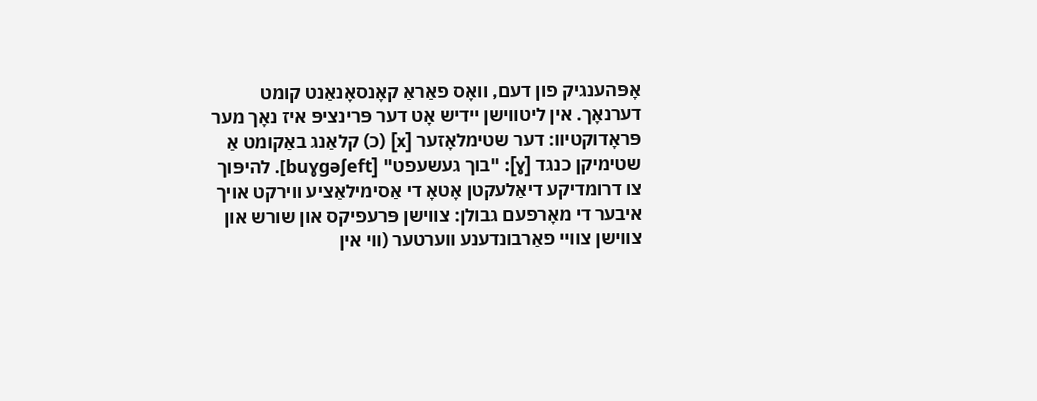אָפּהענגיק פון דעם, וואָס פאַראַ קאָנסאָנאַנט קומט דערנאָך. אין ליטווישן יידיש אָט דער פּרינציפּ איז נאָך מער פּראָדוקטיוו: דער שטימלאָזער [x] (כ) קלאַנג באַקומט אַ שטימיקן כנגד [ɣ]: ''בוך געשעפט'' [buɣgəʃeft]. להיפּוך צו דרומדיקע דיאַלעקטן אָטאָ די אַסימילאַציע ווירקט אויך איבער די מאָרפעם גבולן: צווישן פּרעפיקס און שורש און צווישן צוויי פאַרבונדענע ווערטער (ווי אין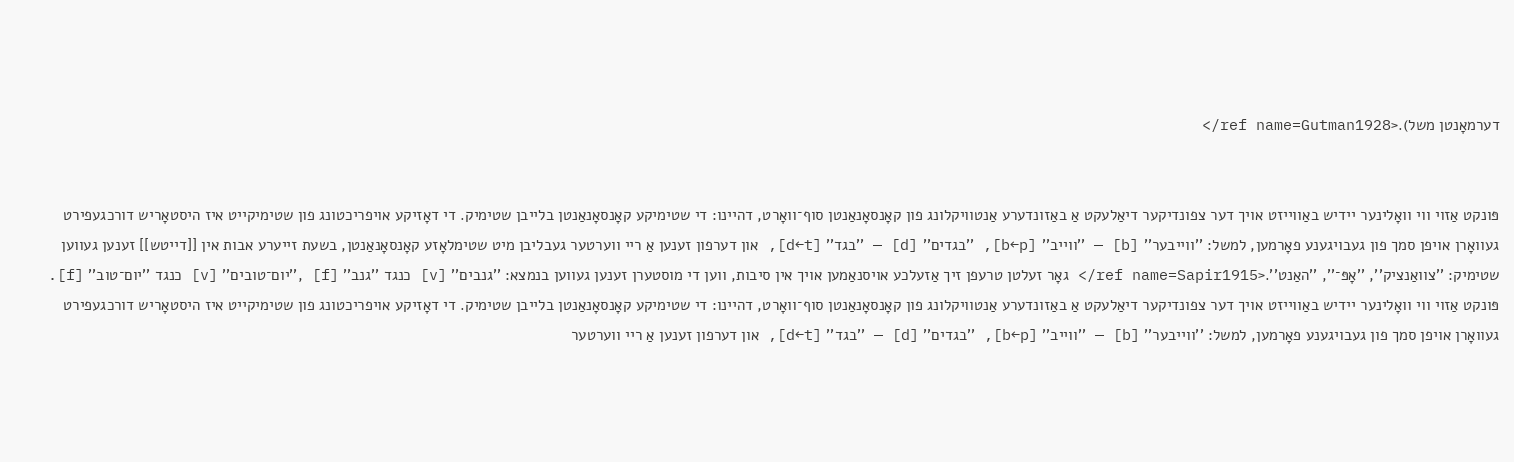דערמאָנטן משל).<ref name=Gutman1928/>


פּונקט אַזוי ווי וואָלינער יידיש באַווייזט אויך דער צפונדיקער דיאַלעקט אַ באַזונדערע אַנטוויקלונג פון קאָנסאָנאַנטן סוף־וואָרט, דהיינו: די שטימיקע קאָנסאָנאַנטן בלייבן שטימיק. די דאָזיקע אויפריכטונג פון שטימיקייט איז היסטאָריש דורכגעפירט געוואָרן אויפן סמך פון געבויגענע פאָרמען, למשל: ''ווייבער'' [b] — ''ווייב'' [b←p], ''בגדים'' [d] — ''בגד'' [d←t], און דערפון זענען אַ ריי ווערטער געבליבן מיט שטימלאָזע קאָנסאָנאַנטן, בשעת זייערע אבות אין [[דייטש]] זענען געווען שטימיק: ''צוואַנציק'', ''אָפּ־'', ''האַנט''.<ref name=Sapir1915/> גאָר זעלטן טרעפן זיך אַזעלכע אויסנאַמען אויך אין סיבות, ווען די מוסטערן זענען געווען בנמצא: ''גנבים'' [v] כנגד ''גנב'' [f] ,''יום־טובים'' [v] כנגד ''יום־טוב'' [f].
פּונקט אַזוי ווי וואָלינער יידיש באַווייזט אויך דער צפונדיקער דיאַלעקט אַ באַזונדערע אַנטוויקלונג פון קאָנסאָנאַנטן סוף־וואָרט, דהיינו: די שטימיקע קאָנסאָנאַנטן בלייבן שטימיק. די דאָזיקע אויפריכטונג פון שטימיקייט איז היסטאָריש דורכגעפירט געוואָרן אויפן סמך פון געבויגענע פאָרמען, למשל: ''ווייבער'' [b] — ''ווייב'' [b←p], ''בגדים'' [d] — ''בגד'' [d←t], און דערפון זענען אַ ריי ווערטער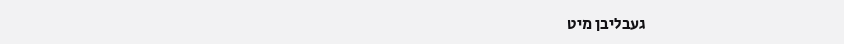געבליבן מיט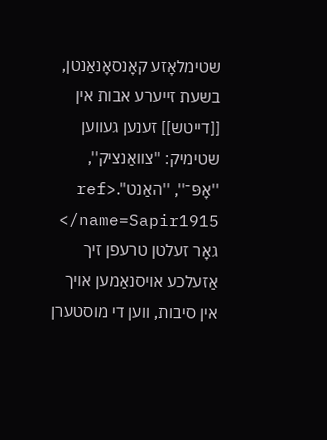שטימלאָזע קאָנסאָנאַנטן, בשעת זייערע אבות אין [[דייטש]] זענען געווען שטימיק: ''צוואַנציק'', ''אָפּ־'', ''האַנט''.<ref name=Sapir1915/> גאָר זעלטן טרעפן זיך אַזעלכע אויסנאַמען אויך אין סיבות, ווען די מוסטערן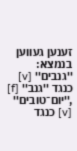זענען געווען בנמצא: ''גנבים'' [v] כנגד ''גנב'' [f] ,''יום־טובים'' [v] כנגד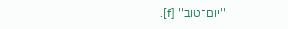''יום־טוב'' [f].